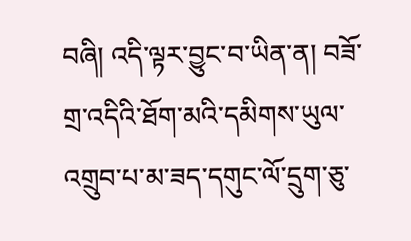བཞི། འདི་ལྟར་བྱུང་བ་ཡིན་ན། བཟོ་གྲ་འདིའི་ཐོག་མའི་དམིགས་ཡུལ་འགྲུབ་པ་མ་ཟད་དགུང་ལོ་དྲུག་ཅུ་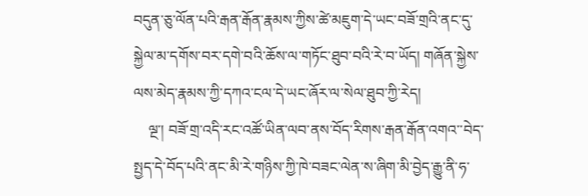བདུན་ཅུ་ལོན་པའི་རྒན་རྒོན་རྣམས་ཀྱིས་ཚེ་མཇུག་དེ་ཡང་བཟོ་གྲའི་ནང་དུ་སྐྱེལ་མ་དགོས་བར་དགེ་བའི་ཆོས་ལ་གཏོང་ཐུབ་བའི་རེ་བ་ཡོད། གཞོན་སྐྱེས་ལས་མེད་རྣམས་ཀྱི་དཀའ་ངལ་དེ་ཡང་ཞོར་ལ་སེལ་ཐུབ་ཀྱི་རེད།
    ལྔ་། བཟོ་གྲ་འདི་རང་འཚོ་ཡིན་ལབ་ནས་བོད་རིགས་རྒན་རྒོན་འགའ་་བེད་སྤྱད་དེ་བོད་པའི་ནང་མི་རེ་གཉིས་ཀྱི་ཁེ་བཟང་ལེན་ས་ཞིག་མི་བྱེད་རྒྱུ་ནི་ཧ་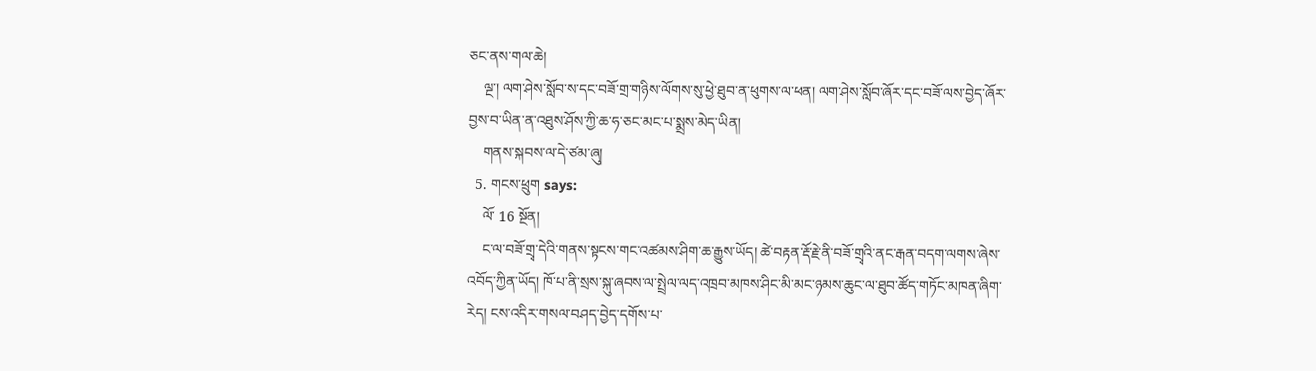ཅང་ནས་གལ་ཆེ།
    ལྔ་། ལག་ཤེས་སློབ་ས་དང་བཟོ་གྲ་གཉིས་ལོགས་སུ་ཕྱེ་ཐུབ་ན་ཕུགས་ལ་ཕན། ལག་ཤེས་སློབ་ཞོར་དང་བཟོ་ལས་བྱེད་ཞོར་བྱས་བ་ཡིན་ན་འཐུས་ཤོས་ཀྱི་ཆ་ཧ་ཅང་མང་པ་སྨྲས་མེད་ཡིན།
    གནས་སྐབས་ལ་དེ་ཙམ་ཞུ།
  5. གངས་ཕྲུག says:
    ལོ་ 16 སྔོན།
    ང་ལ་བཟོ་གྲྭ་དེའི་གནས་སྟངས་གང་འཚམས་ཤིག་ཆ་རྒྱུས་ཡོད། ཚེ་བརྟན་རྡོ་རྗེ་ནི་བཟོ་གྲྭའི་ནང་རྒན་བདག་ལགས་ཞེས་འབོད་ཀྱིན་ཡོད། ཁོ་པ་ནི་སྲས་སྐུ་ཞབས་ལ་སྤྲེལ་ལད་འཁྲབ་མཁས་ཤིང་མི་མང་ཉམས་ཆུང་ལ་ཐུབ་ཚོད་གཏོང་མཁན་ཞིག་རེད། ངས་འདིར་གསལ་བཤད་བྱེད་དགོས་པ་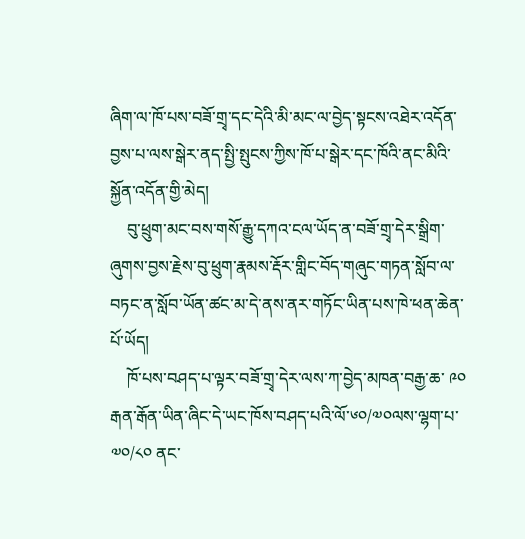ཞིག་ལ་ཁོ་པས་བཟོ་གྲྭ་དང་དེའི་མི་མང་ལ་བྱེད་སྟངས་འཐེར་འདོན་བྱས་པ་ལས་སྒེར་ནད་སྤྱི་སྤུངས་ཀྱིས་ཁོ་པ་སྒེར་དང་ཁོའི་ནང་མིའི་སྐྱོན་འདོན་གྱི་མེད།
    བུ་ཕྲུག་མང་བས་གསོ་རྒྱུ་དཀའ་ངལ་ཡོད་ན་བཟོ་གྲྭ་དེར་སྒྲིག་ཞུགས་བྱས་རྗེས་བུ་ཕྲུག་རྣམས་རྡོར་གླིང་བོད་གཞུང་གཏན་སློབ་ལ་བཏང་ན་སློབ་ཡོན་ཚང་མ་དེ་ནས་ནར་གཏོང་ཡིན་པས་ཁེ་ཕན་ཆེན་པོ་ཡོད།
    ཁོ་པས་བཤད་པ་ལྟར་བཟོ་གྲྭ་དེར་ལས་ཀ་བྱེད་མཁན་བརྒྱ་ཆ་ ༩༠ རྒན་རྒོན་ཡིན་ཞིང་དེ་ཡང་ཁོས་བཤད་པའི་ལོ་༦༠/༧༠ལས་ལྷག་པ་༧༠/༨༠ ནང་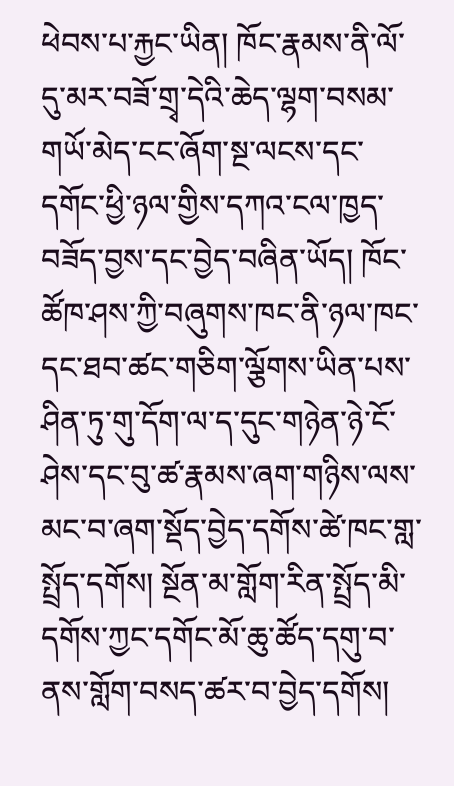ཕེབས་པ་རྐྱང་ཡིན། ཁོང་རྣམས་ནི་ལོ་དུ་མར་བཟོ་གྲྭ་དེའི་ཆེད་ལྷག་བསམ་གཡོ་མེད་ངང་ཞོག་སྔ་ལངས་དང་དགོང་ཕྱི་ཉལ་གྱིས་དཀའ་ངལ་ཁྱད་བཟོད་བྱས་དང་བྱེད་བཞིན་ཡོད། ཁོང་ཚོཁ་ཤས་ཀྱི་བཞུགས་ཁང་ནི་ཉལ་ཁང་དང་ཐབ་ཚང་གཅིག་ལྕོགས་ཡིན་པས་ཤིན་ཏུ་གུ་དོག་ལ་ད་དུང་གཉེན་ཉེ་ངོ་ཤེས་དང་བུ་ཚ་རྣམས་ཞག་གཉིས་ལས་མང་བ་ཞག་སྡོད་བྱེད་དགོས་ཚེ་ཁང་གླ་སྤྲོད་དགོས། སྔོན་མ་གློག་རིན་སྤྲོད་མི་དགོས་ཀྱང་དགོང་མོ་ཆུ་ཚོད་དགུ་བ་ནས་གློག་བསད་ཚར་བ་བྱེད་དགོས།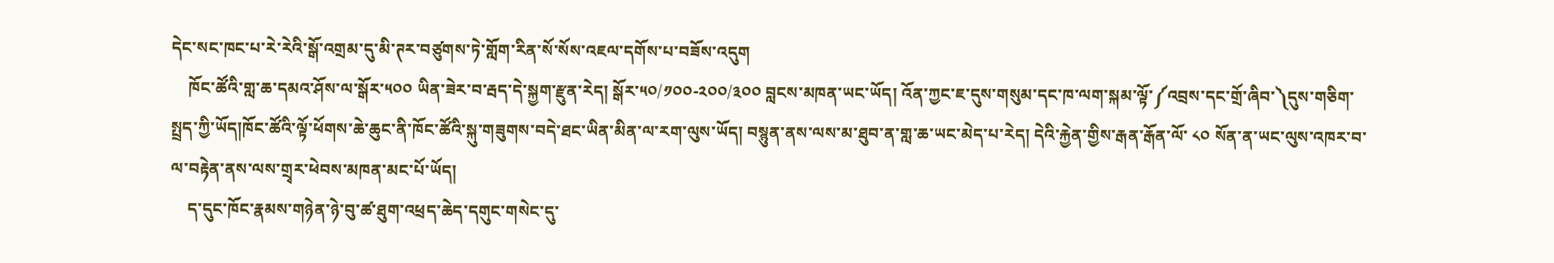དེང་སང་ཁང་པ་རེ་རེའི་སྒོ་འགྲམ་དུ་མི་ཊར་བཙུགས་ཏེ་གློག་རིན་སོ་སོས་འཇལ་དགོས་པ་བཟོས་འདུག
    ཁོང་ཚོའི་གླ་ཆ་དམའ་ཤོས་ལ་སྒོར་༥༠༠ ཡིན་ཟེར་བ་རྦད་དེ་སྐྱག་རྫུན་རེད། སྒོར་༥༠/༡༠༠-༢༠༠/༣༠༠ བླངས་མཁན་ཡང་ཡོད། འོན་ཀྱང་ཇ་དུས་གསུམ་དང་ཁ་ལག་སྐམ་ལྟོ་༼འབྲས་དང་གྲོ་ཞིབ་༽དུས་གཅིག་སྤྲད་ཀྱི་ཡོད།ཁོང་ཚོའི་ལྟོ་ཕོགས་ཆེ་ཆུང་ནི་ཁོང་ཚོའི་སྐུ་གཟུགས་བདེ་ཐང་ཡིན་མིན་ལ་རག་ལུས་ཡོད། བསྙུན་ནས་ལས་མ་ཐུབ་ན་གླ་ཆ་ཡང་མེད་པ་རེད། དེའི་རྐྱེན་གྱིས་རྒན་རྒོན་ལོ་ ༨༠ སོན་ན་ཡང་ལུས་འཁར་བ་ལ་བརྟེན་ནས་ལས་གྲྭར་ཕེབས་མཁན་མང་པོ་ཡོད།
    ད་དུང་ཁོང་རྣམས་གཉེན་ཉེ་བུ་ཚ་ཐུག་འཕྲད་ཆེད་དགུང་གསེང་དུ་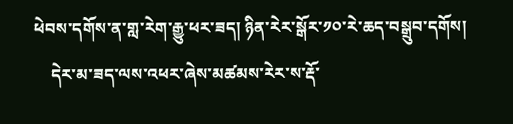ཕེབས་དགོས་ན་གླ་རེག་རྒྱུ་ཕར་ཟད། ཉིན་རེར་སྒོར་༡༠་རེ་ཆད་བསྒྲུབ་དགོས།
    དེར་མ་ཟད་ལས་འཕར་ཞེས་མཚམས་རེར་ས་རྡོ་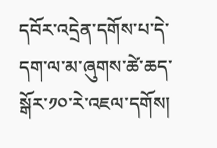དབོར་འདྲེན་དགོས་པ་དེ་དག་ལ་མ་ཞུགས་ཚེ་ཆད་སྒོར་༡༠་རེ་འཇལ་དགོས།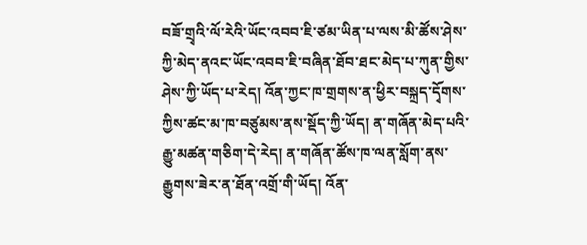བཟོ་གྲྭའི་ལོ་རེའི་ཡོང་འབབ་ཇི་ཙམ་ཡིན་པ་ལས་མི་ཚོས་ཤེས་ཀྱི་མེད་ནའང་ཡོང་འབབ་ཇི་བཞིན་ཐོབ་ཐང་མེད་པ་ཀུན་གྱིས་ཤེས་ཀྱི་ཡོད་པ་རེད། འོན་ཀྱང་ཁ་གྲགས་ན་ཕྱིར་བསྐྲད་དྭོགས་ཀྱིས་ཚང་མ་ཁ་བཙུམས་ནས་སྡོད་ཀྱི་ཡོད། ན་གཞོན་མེད་པའི་རྒྱུ་མཚན་གཅིག་དེ་རེད། ན་གཞོན་ཚོས་ཁ་ལན་སློག་ནས་རྒྱུགས་ཟེར་ན་ཐོན་འགྲོ་གི་ཡོད། འོན་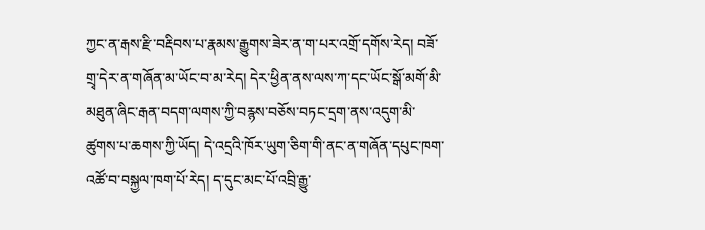ཀྱང་ན་རྒས་རྫི་བརྡིབས་པ་རྣམས་རྒྱུགས་ཟེར་ན་ག་པར་འགྲོ་དགོས་རེད། བཟོ་གྲྭ་དེར་ན་གཞོན་མ་ཡོང་བ་མ་རེད། དེར་ཕྱིན་ནས་ལས་ཀ་དང་ཡོང་སྒོ་མགོ་མི་མཐུན་ཞིང་རྒན་བདག་ལགས་ཀྱི་བརྙས་བཅོས་བཏང་དྲག་ནས་འདུག་མི་ཚུགས་པ་ཆགས་ཀྱི་ཡོད། དེ་འདྲའི་ཁོར་ཡུག་ཅིག་གི་ནང་ན་གཞོན་དཔུང་ཁག་འཚོ་བ་བསྐྱལ་ཁག་པོ་རེད། ད་དུང་མང་པོ་འབྲི་རྒྱུ་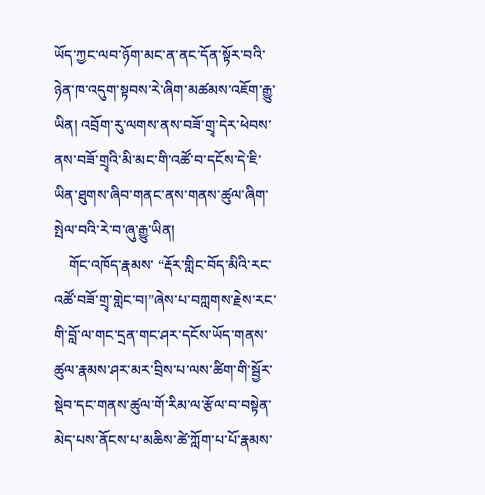ཡོད་ཀྱང་ལབ་ཉོག་མང་ན་ནང་དོན་སྟོར་བའི་ཉེན་ཁ་འདུག་སྟབས་རེ་ཞིག་མཚམས་འཇོག་རྒྱུ་ཡིན། འབྲོག་རུ་ལགས་ནས་བཟོ་གྲྭ་དེར་ཕེབས་ནས་བཟོ་གྲྭའི་མི་མང་གི་འཚོ་བ་དངོས་དེ་ཇི་ཡིན་ཐུགས་ཞིབ་གནང་ནས་གནས་ཚུལ་ཞིག་སྤེལ་བའི་རེ་བ་ཞུ་རྒྱུ་ཡིན།
    གོང་འཁོད་རྣམས་ “རྡོར་གླིང་བོད་མིའི་རང་འཚོ་བཟོ་གྲྭ་གླེང་བ།”ཞེས་པ་བཀླགས་རྗེས་རང་གི་བློ་ལ་གང་དྲན་གང་ཤར་དངོས་ཡོད་གནས་ཚུལ་རྣམས་ཤར་མར་བྲིས་པ་ལས་ཚིག་གི་སྦྱོར་སྡེབ་དང་གནས་ཚུལ་གོ་རིམ་ལ་རྩོལ་བ་བསྟེན་མེད་པས་ནོངས་པ་མཆིས་ཚེ་ཀློག་པ་པོ་རྣམས་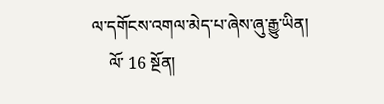ལ་དགོངས་འགལ་མེད་པ་ཞེས་ཞུ་རྒྱུ་ཡིན།
    ལོ་ 16 སྔོན།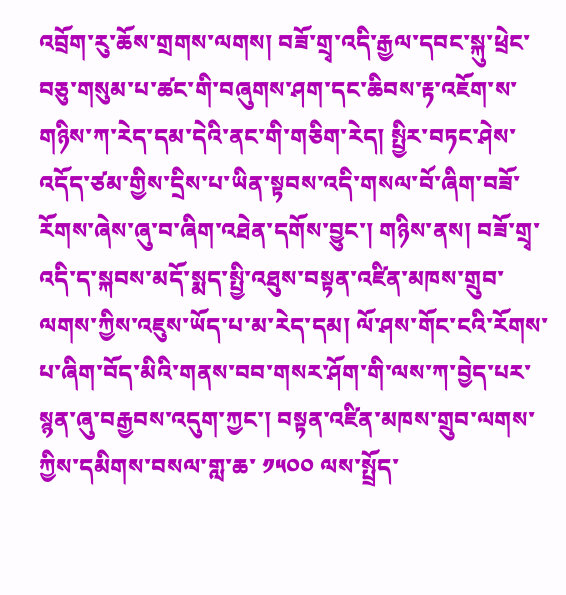འབྲོག་རུ་ཆོས་གྲགས་ལགས། བཟོ་གྲྭ་འདི་རྒྱལ་དབང་སྐུ་ཕྲེང་བཅུ་གསུམ་པ་ཚང་གི་བཞུགས་ཤག་དང་ཆིབས་རྟ་འཇོག་ས་གཉིས་ཀ་རེད་དམ་དེའི་ནང་གི་གཅིག་རེད། སྤྱིར་བཏང་ཤེས་འདོད་ཙམ་གྱིས་དྲིས་པ་ཡིན་སྟབས་འདི་གསལ་བོ་ཞིག་བཟོ་རོགས་ཞེས་ཞུ་བ་ཞིག་འཐེན་དགོས་བྱུང་། གཉིས་ནས། བཟོ་གྲྭ་འདི་ད་སྐབས་མདོ་སྨད་སྤྱི་འཐུས་བསྟན་འཛིན་མཁས་གྲུབ་ལགས་ཀྱིས་འཇུས་ཡོད་པ་མ་རེད་དམ། ལོ་ཤས་གོང་ངའི་རོགས་པ་ཞིག་བོད་མིའི་གནས་བབ་གསར་ཤོག་གི་ལས་ཀ་བྱེད་པར་སྙན་ཞུ་བརྒྱབས་འདུག་ཀྱང་། བསྟན་འཛིན་མཁས་གྲུབ་ལགས་ཀྱིས་དམིགས་བསལ་གླ་ཆ་ ༡༥༠༠ ལས་སྤྲོད་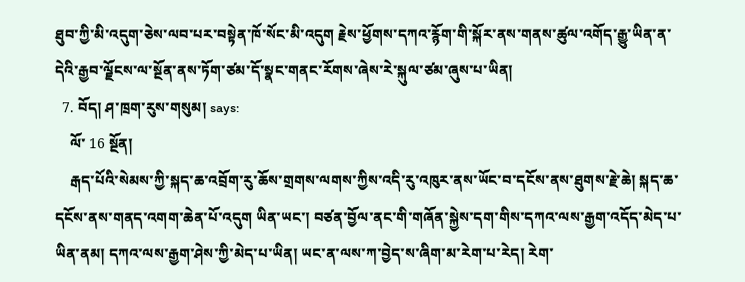ཐུབ་ཀྱི་མི་འདུག་ཅེས་ལབ་པར་བསྟེན་ཁོ་སོང་མི་འདུག རྗེས་ཕྱོགས་དཀའ་རྙོག་གི་སྐོར་ནས་གནས་ཚུལ་འགོད་རྒྱུ་ཡིན་ན་དེའི་རྒྱབ་ལྗོངས་ལ་སྔོན་ནས་ཏོག་ཙམ་དོ་སྣང་གནང་རོགས་ཞེས་རེ་སྐུལ་ཙམ་ཞུས་པ་ཡིན།
  7. བོད། ཤ་ཁྲག་རུས་གསུམ། says:
    ལོ་ 16 སྔོན།
    རྒད་པོའི་སེམས་ཀྱི་སྐད་ཆ་འབྲོག་རུ་ཆོས་གྲགས་ལགས་ཀྱིས་འདི་རུ་འཁུར་ནས་ཡོང་བ་དངོས་ནས་ཐུགས་རྗེ་ཆེ། སྐད་ཆ་དངོས་ནས་གནད་འགག་ཆེན་པོ་འདུག ཡིན་ཡང་། བཙན་བྱོལ་ནང་གི་གཞོན་སྐྱེས་དག་གིས་དཀའ་ལས་རྒྱག་འདོད་མེད་པ་ཡིན་ནམ། དཀའ་ལས་རྒྱག་ཤེས་ཀྱི་མེད་པ་ཡིན། ཡང་ན་ལས་ཀ་བྱེད་ས་ཞིག་མ་རེག་པ་རེད། རེག་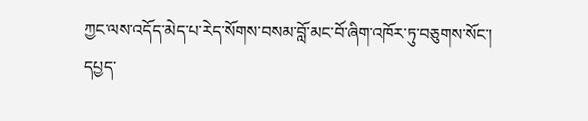ཀྱང་ལས་འདོད་མེད་པ་རེད་སོགས་བསམ་བློ་མང་བོ་ཞིག་འཁོར་ཏུ་བཅུགས་སོང་།
དཔྱད་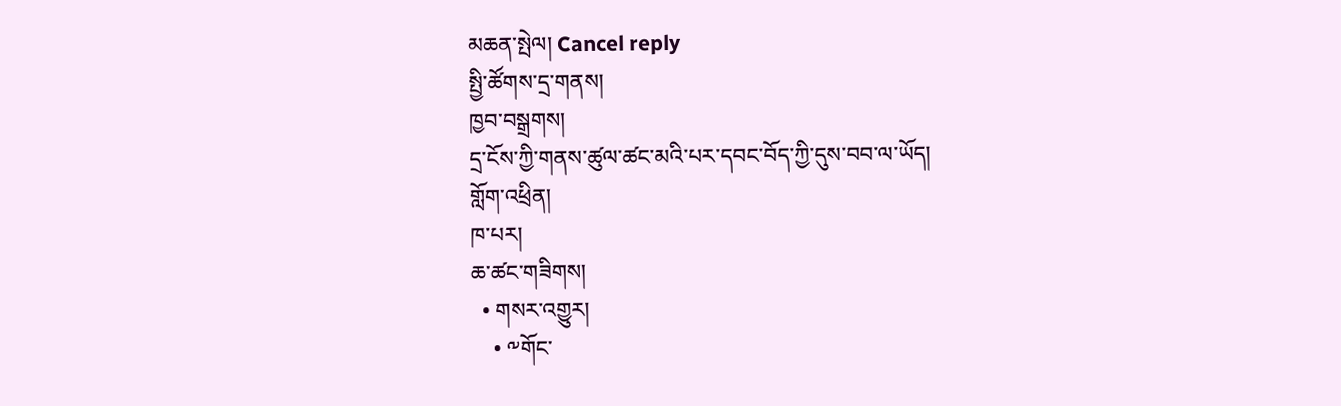མཆན་སྤེལ། Cancel reply
སྤྱི་ཚོགས་དྲ་གནས།
ཁྱབ་བསྒྲགས།
དྲ་ངོས་ཀྱི་གནས་ཚུལ་ཚང་མའི་པར་དབང་བོད་ཀྱི་དུས་བབ་ལ་ཡོད།
གློག་འཕྲིན།
ཁ་པར།
ཆ་ཚང་གཟིགས།
  • གསར་འགྱུར།
    • ༸གོང་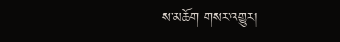ས་མཆོག གསར་འགྱུར།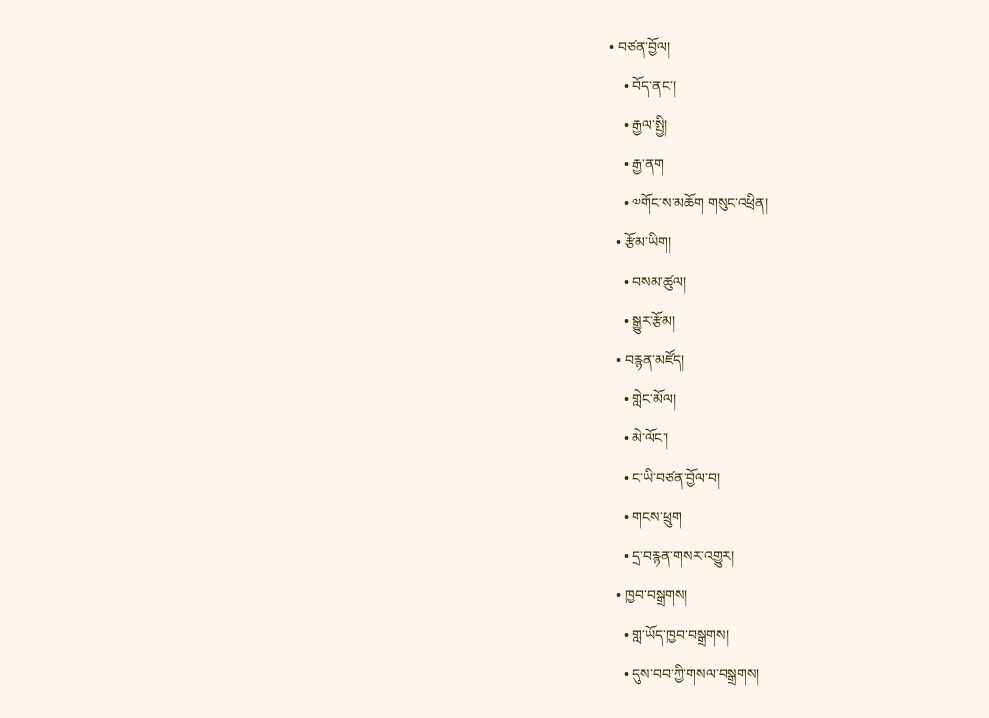• བཙན་བྱོལ།
    • བོད་ནང་།
    • རྒྱལ་སྤྱི།
    • རྒྱ་ནག
    • ༧གོང་ས་མཆོག གསུང་འཕྲིན།
  • རྩོམ་ཡིག།
    • བསམ་ཚུལ།
    • སྒྱུར་རྩོམ།
  • བརྙན་མཛོད།
    • གླེང་མོལ།
    • མེ་ལོང་།
    • ང་ཡི་བཙན་བྱོལ་བ།
    • གངས་ཕྲུག
    • དྲ་བརྙན་གསར་འགྱུར།
  • ཁྱབ་བསྒྲགས།
    • གླ་ཡོད་ཁྱབ་བསྒྲགས།
    • དུས་བབ་ཀྱི་གསལ་བསྒྲགས།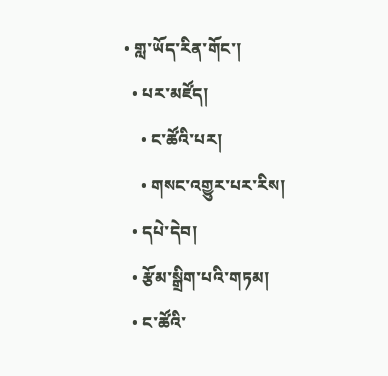• གླ་ཡོད་རིན་གོང་།
  • པར་མཛོད།
    • ང་ཚོའི་པར།
    • གསང་འགྱུར་པར་རིས།
  • དཔེ་དེབ།
  • རྩོམ་སྒྲིག་པའི་གཏམ།
  • ང་ཚོའི་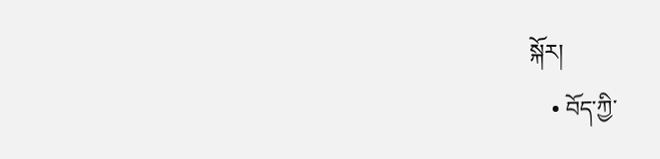སྐོར།
    • བོད་ཀྱི་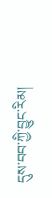དུས་བབ་ཀྱི་བྱུང་རིམ།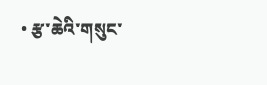• རྩ་ཆེའི་གསུང་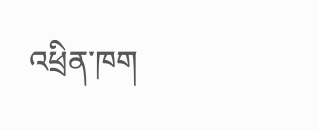འཕྲིན་ཁག